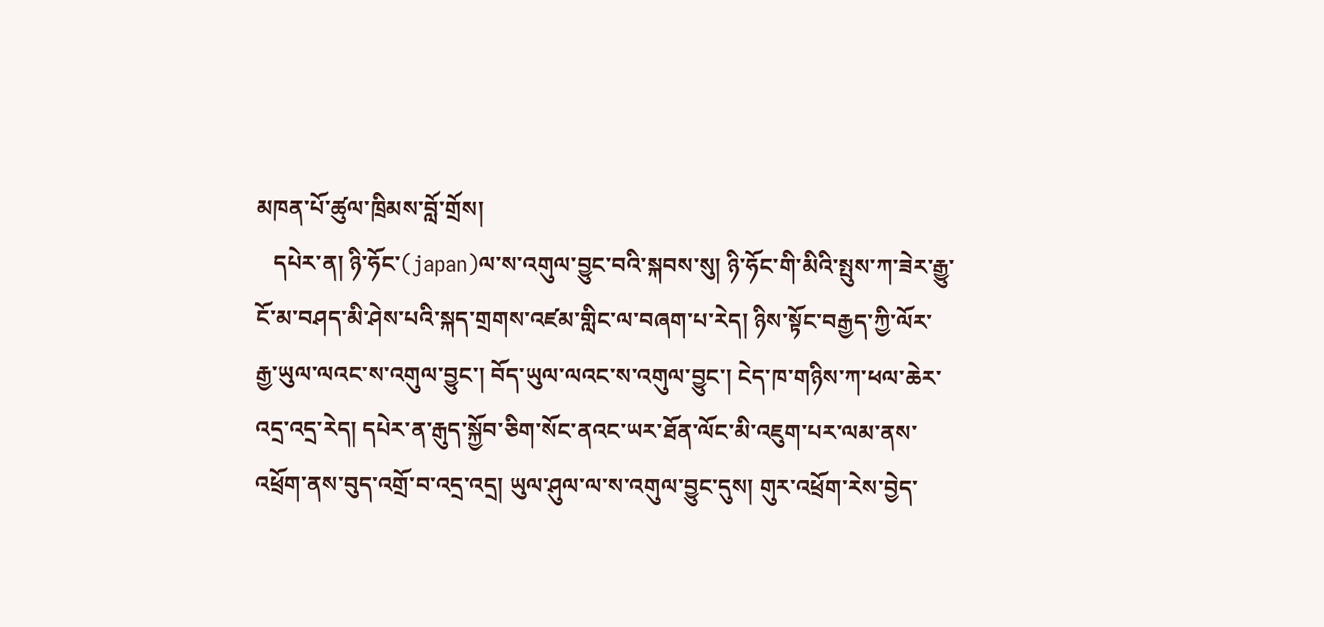མཁན་པོ་ཚུལ་ཁྲིམས་བློ་གྲོས།
   དཔེར་ན། ཉི་ཧོང་(japan)ལ་ས་འགུལ་བྱུང་བའི་སྐབས་སུ། ཉི་ཧོང་གི་མིའི་སྤུས་ཀ་ཟེར་རྒྱུ་ངོ་མ་བཤད་མི་ཤེས་པའི་སྐད་གྲགས་འཛམ་གླིང་ལ་བཞག་པ་རེད། ཉིས་སྟོང་བརྒྱད་ཀྱི་ལོར་རྒྱ་ཡུལ་ལའང་ས་འགུལ་བྱུང་། བོད་ཡུལ་ལའང་ས་འགུལ་བྱུང་། ངེད་ཁ་གཉིས་ཀ་ཕལ་ཆེར་འདྲ་འདྲ་རེད། དཔེར་ན་རྒུད་སྐྱོབ་ཅིག་སོང་ནའང་ཡར་ཐོན་ལོང་མི་འཇུག་པར་ལམ་ནས་འཕྲོག་ནས་བུད་འགྲོ་བ་འདྲ་འདྲ། ཡུལ་ཤུལ་ལ་ས་འགུལ་བྱུང་དུས། གུར་འཕྲོག་རེས་བྱེད་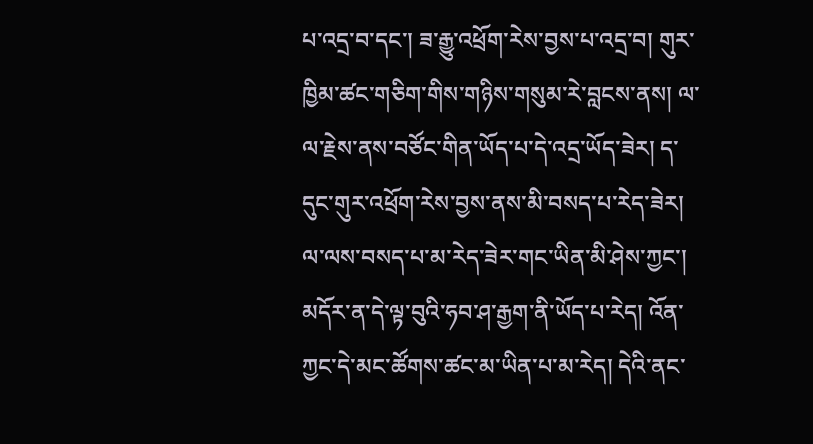པ་འདྲ་བ་དང་། ཟ་རྒྱུ་འཕྲོག་རེས་བྱས་པ་འདྲ་བ། གུར་ཁྱིམ་ཚང་གཅིག་གིས་གཉིས་གསུམ་རེ་བླངས་ནས། ལ་ལ་རྗེས་ནས་བཙོང་གིན་ཡོད་པ་དེ་འདྲ་ཡོད་ཟེར། ད་དུང་གུར་འཕྲོག་རེས་བྱས་ནས་མི་བསད་པ་རེད་ཟེར། ལ་ལས་བསད་པ་མ་རེད་ཟེར་གང་ཡིན་མི་ཤེས་ཀྱང་། མདོར་ན་དེ་ལྟ་བུའི་ཧབ་ཤ་རྒྱག་ནི་ཡོད་པ་རེད། འོན་ཀྱང་དེ་མང་ཚོགས་ཚང་མ་ཡིན་པ་མ་རེད། དེའི་ནང་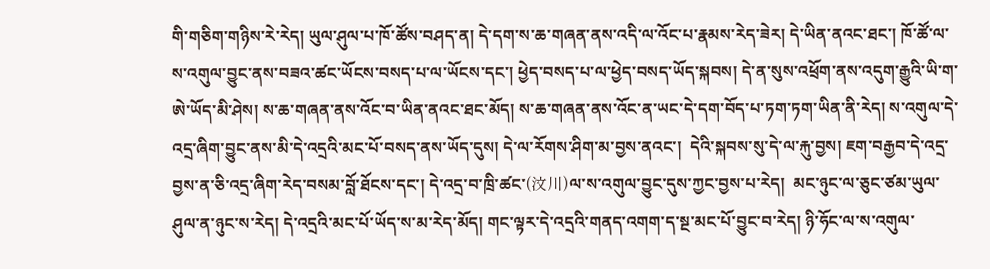གི་གཅིག་གཉིས་རེ་རེད། ཡུལ་ཤུལ་པ་ཁོ་ཚོས་བཤད་ན། དེ་དག་ས་ཆ་གཞན་ནས་འདི་ལ་འོང་པ་རྣམས་རེད་ཟེར། དེ་ཡིན་ནའང་ཐང་། ཁོ་ཚོ་ལ་ས་འགུལ་བྱུང་ནས་བཟའ་ཚང་ཡོངས་བསད་པ་ལ་ཡོངས་དང་། ཕྱེད་བསད་པ་ལ་ཕྱེད་བསད་ཡོད་སྐབས། དེ་ན་སུས་འཕྲོག་ནས་འདུག་རྒྱུའི་ཡི་ག་ཨེ་ཡོད་མི་ཤེས། ས་ཆ་གཞན་ནས་འོང་བ་ཡིན་ནའང་ཐང་མོད། ས་ཆ་གཞན་ནས་འོང་ན་ཡང་དེ་དག་བོད་པ་ཏག་ཏག་ཡིན་ནི་རེད། ས་འགུལ་དེ་འདྲ་ཞིག་བྱུང་ནས་མི་དེ་འདྲའི་མང་པོ་བསད་ནས་ཡོད་དུས། དེ་ལ་རོགས་ཤིག་མ་བྱས་ནའང་།  དེའི་སྐབས་སུ་དེ་ལ་རྐུ་བྱས། ཇག་བརྒྱབ་དེ་འདྲ་བྱས་ན་ཅི་འདྲ་ཞིག་རེད་བསམ་བློ་ཐོངས་དང་། དེ་འདྲ་བ་ཁྲི་ཚང་(汶川)ལ་ས་འགུལ་བྱུང་དུས་ཀྱང་བྱས་པ་རེད།  མང་ཉུང་ལ་ཅུང་ཙམ་ཡུལ་ཤུལ་ན་ཉུང་ས་རེད། དེ་འདྲའི་མང་པོ་ཡོད་ས་མ་རེད་མོད། གང་ལྟར་དེ་འདྲའི་གནད་འགག་ད་སྔ་མང་པོ་བྱུང་བ་རེད། ཉི་ཧོང་ལ་ས་འགུལ་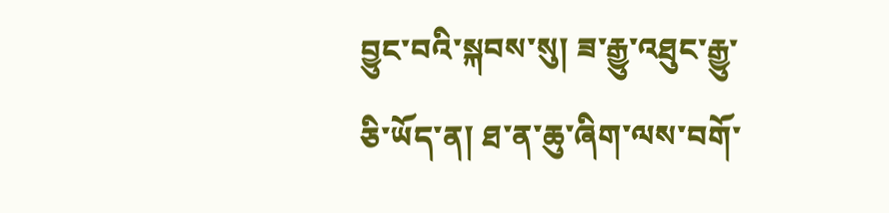བྱུང་བའི་སྐབས་སུ། ཟ་རྒྱུ་འཐུང་རྒྱུ་ཅི་ཡོད་ན། ཐ་ན་ཆུ་ཞིག་ལས་བགོ་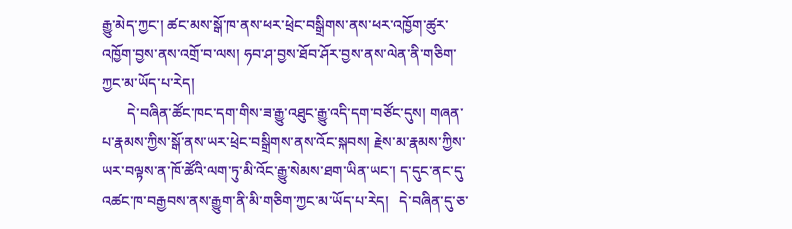རྒྱུ་མེད་ཀྱང་། ཚང་མས་སྒོ་ཁ་ནས་ཕར་ཕྲེང་བསྒྲིགས་ནས་ཕར་འཁྱོག་ཚུར་འཁྱོག་བྱས་ནས་འགྲོ་བ་ལས། ཧབ་ཤ་བྱས་ཐོབ་ཤོར་བྱས་ནས་ལེན་ནི་གཅིག་ཀྱང་མ་ཡོད་པ་རེད།
       དེ་བཞིན་ཚོང་ཁང་དག་གིས་ཟ་རྒྱུ་འཐུང་རྒྱུ་འདི་དག་བཙོང་དུས། གཞན་པ་རྣམས་ཀྱིས་སྒོ་ནས་ཡར་ཕྲེང་བསྒྲིགས་ནས་འོང་སྐབས། རྗེས་མ་རྣམས་ཀྱིས་ཡར་བལྟས་ན་ཁོ་ཚོའི་ལག་ཏུ་མི་འོང་རྒྱུ་སེམས་ཐག་ཡིན་ཡང་། ད་དུང་ནང་དུ་འཚང་ཁ་བརྒྱབས་ནས་རྒྱུག་ནི་མི་གཅིག་ཀྱང་མ་ཡོད་པ་རེད།   དེ་བཞིན་དུ་ཅ་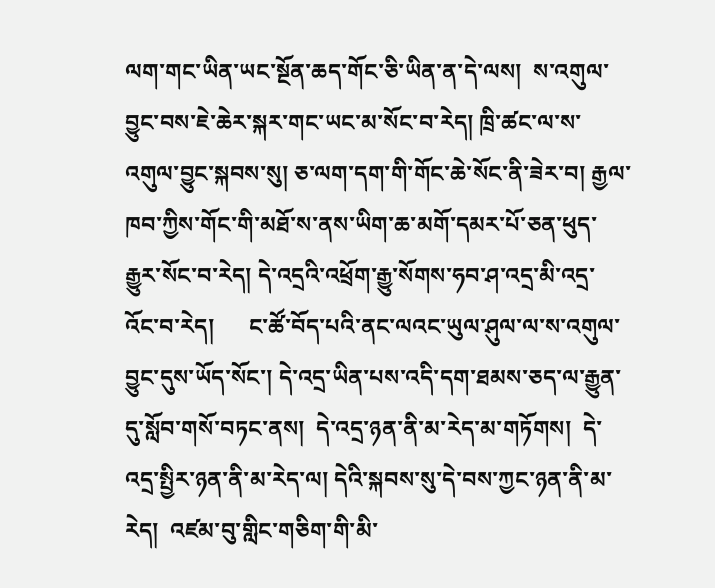ལག་གང་ཡིན་ཡང་སྔོན་ཆད་གོང་ཅི་ཡིན་ན་དེ་ལས།  ས་འགུལ་བྱུང་བས་ཇེ་ཆེར་སྐར་གང་ཡང་མ་སོང་བ་རེད། ཁྲི་ཚང་ལ་ས་འགུལ་བྱུང་སྐབས་སུ། ཅ་ལག་དག་གི་གོང་ཆེ་སོང་ནི་ཟེར་བ། རྒྱལ་ཁབ་ཀྱིས་གོང་གི་མཐོ་ས་ནས་ཡིག་ཆ་མགོ་དམར་པོ་ཅན་ཕུད་རྒྱུར་སོང་བ་རེད། དེ་འདྲའི་འཕྲོག་རྒྱུ་སོགས་ཧབ་ཤ་འདྲ་མི་འདྲ་འོང་བ་རེད།      ང་ཚོ་བོད་པའི་ནང་ལའང་ཡུལ་ཤུལ་ལ་ས་འགུལ་བྱུང་དུས་ཡོད་སོང་། དེ་འདྲ་ཡིན་པས་འདི་དག་ཐམས་ཅད་ལ་རྒྱུན་དུ་སློབ་གསོ་བཏང་ནས།  དེ་འདྲ་ཉན་ནི་མ་རེད་མ་གཏོགས།  དེ་འདྲ་སྤྱིར་ཉན་ནི་མ་རེད་ལ། དེའི་སྐབས་སུ་དེ་བས་ཀྱང་ཉན་ནི་མ་རེད།  འཛམ་བུ་གླིང་གཅིག་གི་མི་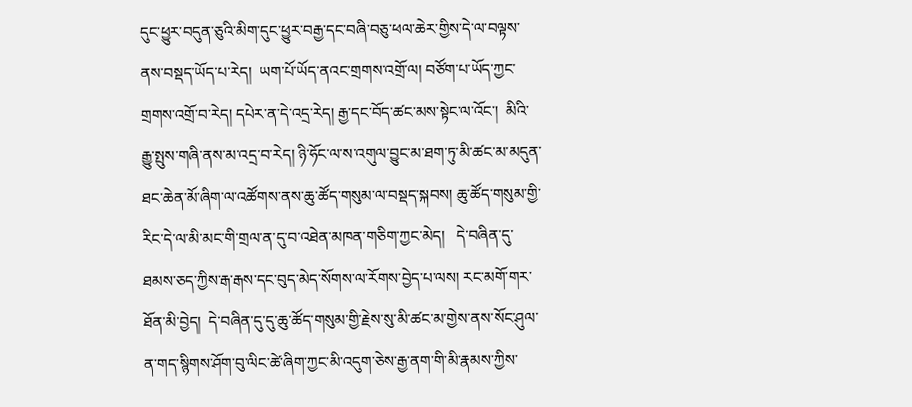དུང་ཕྱུར་བདུན་ཅུའི་མིག་དུང་ཕྱུར་བརྒྱ་དང་བཞི་བཅུ་ཕལ་ཆེར་གྱིས་དེ་ལ་བལྟས་ནས་བསྡད་ཡོད་པ་རེད།  ཡག་པོ་ཡོད་ནའང་གྲགས་འགྲོ་ལ། བཙོག་པ་ཡོད་ཀྱང་གྲགས་འགྲོ་བ་རེད། དཔེར་ན་དེ་འདྲ་རེད། རྒྱ་དང་བོད་ཚང་མས་སྟེང་ལ་འོང་།  མིའི་རྒྱུ་སྤུས་གཞི་ནས་མ་འདྲ་བ་རེད། ཉི་ཧོང་ལ་ས་འགུལ་བྱུང་མ་ཐག་ཏུ་མི་ཚང་མ་མདུན་ཐང་ཆེན་མོ་ཞིག་ལ་འཚོགས་ནས་ཆུ་ཚོད་གསུམ་ལ་བསྡད་སྐབས། ཆུ་ཚོད་གསུམ་གྱི་རིང་དེ་ལ་མི་མང་གི་གྲལ་ན་དུ་བ་འཐེན་མཁན་གཅིག་ཀྱང་མེད།   དེ་བཞིན་དུ་ཐམས་ཅད་ཀྱིས་རྒ་རྒས་དང་བུད་མེད་སོགས་ལ་རོགས་བྱེད་པ་ལས། རང་མགོ་གར་ཐོན་མི་བྱེད།  དེ་བཞིན་དུ་དུ་ཆུ་ཚོད་གསུམ་གྱི་རྗེས་སུ་མི་ཚང་མ་གྱེས་ནས་སོང་ཤུལ་ན་གད་སྙིགས་ཤོག་བུ་ལིང་ཚེ་ཞིག་ཀྱང་མི་འདུག་ཅེས་རྒྱ་ནག་གི་མི་རྣམས་ཀྱིས་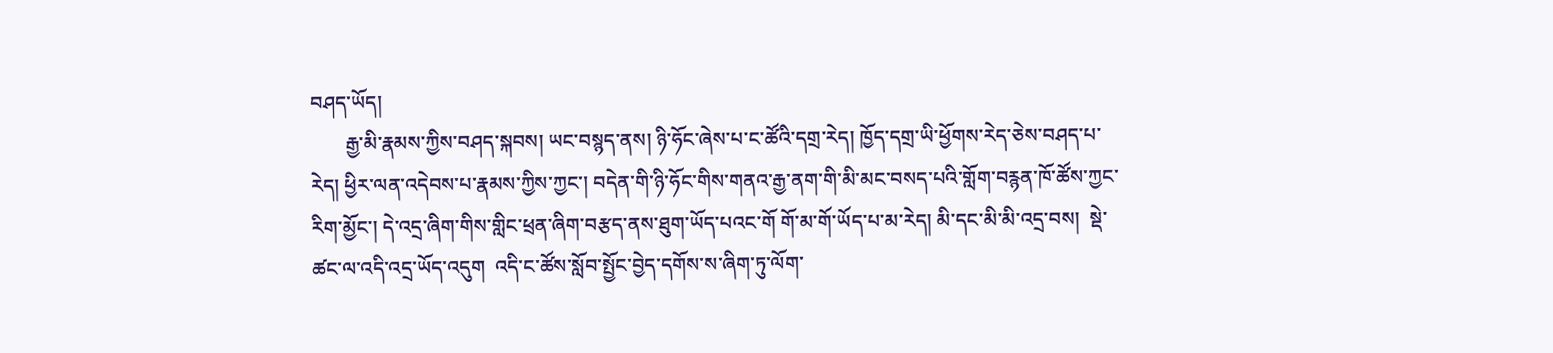བཤད་ཡོད།
       རྒྱ་མི་རྣམས་ཀྱིས་བཤད་སྐབས། ཡང་བསྙད་ནས། ཉི་ཧོང་ཞེས་པ་ང་ཚོའི་དགྲ་རེད། ཁྱོད་དགྲ་ཡི་ཕྱོགས་རེད་ཅེས་བཤད་པ་རེད། ཕྱིར་ལན་འདེབས་པ་རྣམས་ཀྱིས་ཀྱང་། བདེན་གི་ཉི་ཧོང་གིས་གནའ་རྒྱ་ནག་གི་མི་མང་བསད་པའི་གློག་བརྙན་ཁོ་ཚོས་ཀྱང་རིག་མྱོང་། དེ་འདྲ་ཞིག་གིས་གླིང་ཕྲན་ཞིག་བརྩད་ནས་ཐུག་ཡོད་པའང་གོ གོ་མ་གོ་ཡོད་པ་མ་རེད། མི་དང་མི་མི་འདྲ་བས།  སྡེ་ཚང་ལ་འདི་འདྲ་ཡོད་འདུག  འདི་ང་ཚོས་སློབ་སྤྱོང་བྱེད་དགོས་ས་ཞིག་ཏུ་ལོག་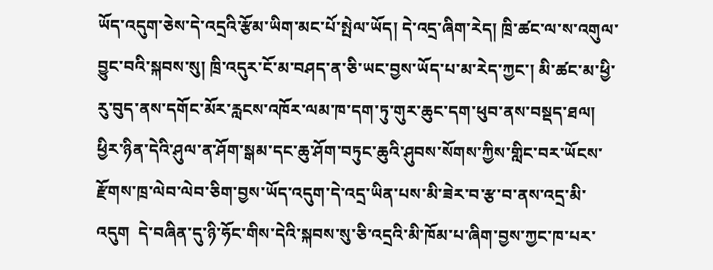ཡོད་འདུག་ཅེས་དེ་འདྲའི་རྩོམ་ཡིག་མང་པོ་སྤེལ་ཡོད། དེ་འདྲ་ཞིག་རེད། ཁྲི་ཚང་ལ་ས་འགུལ་བྱུང་བའི་སྐབས་སུ། ཁྲི་འདུར་ངོ་མ་བཤད་ན་ཅི་ཡང་བྱས་ཡོད་པ་མ་རེད་ཀྱང་། མི་ཚང་མ་ཕྱི་རུ་བུད་ནས་དགོང་མོར་རླངས་འཁོར་ལམ་ཁ་དག་ཏུ་གུར་ཆུང་དག་ཕུབ་ནས་བསྡད་ཐལ།  ཕྱིར་ཉིན་དེའི་ཤུལ་ན་ཤོག་སྒམ་དང་ཆུ་ཤོག་བཏུང་ཆུའི་ཤུབས་སོགས་ཀྱིས་གླིང་བར་ཡོངས་རྫོགས་ཁྲ་ལེབ་ལེབ་ཅིག་བྱས་ཡོད་འདུག་དེ་འདྲ་ཡིན་པས་མི་ཟེར་བ་རྩ་བ་ནས་འདྲ་མི་འདུག  དེ་བཞིན་དུ་ཉི་ཧོང་གིས་དེའི་སྐབས་སུ་ཅི་འདྲའི་མི་ཁོམ་པ་ཞིག་བྱས་ཀྱང་ཁ་པར་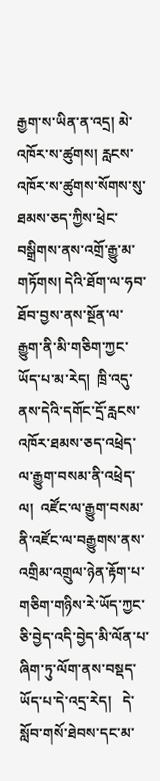རྒྱག་ས་ཡིན་ན་འདྲ། མེ་འཁོར་ས་ཚུགས། རླངས་འཁོར་ས་ཚུགས་སོགས་སུ་ཐམས་ཅད་ཀྱིས་ཕྲེང་བསྒྲིགས་ནས་འགྲོ་རྒྱུ་མ་གཏོགས། དེའི་ཐོག་ལ་ཧབ་ཐོབ་བྱས་ནས་སྔོན་ལ་རྒྱུག་ནི་མི་གཅིག་ཀྱང་ཡོད་པ་མ་རེད།  ཁྲི་འདུ་ནས་དེའི་དགོང་དྲོ་རླངས་འཁོར་ཐམས་ཅད་འཕྲེད་ལ་རྒྱུག་བསམ་ནི་འཕྲེད་ལ།  འཛོང་ལ་རྒྱུག་བསམ་ནི་འཛོང་ལ་བརྒྱུགས་ནས་འགྲིམ་འགྲུལ་ཉེན་རྟོག་པ་གཅིག་གཉིས་རེ་ཡོད་ཀྱང་ཅི་བྱེད་འདི་བྱེད་མི་ལོན་པ་ཞིག་ཏུ་ལོག་ནས་བསྡད་ཡོད་པ་དེ་འདྲ་རེད།   དེ་སློབ་གསོ་ཐེབས་དང་མ་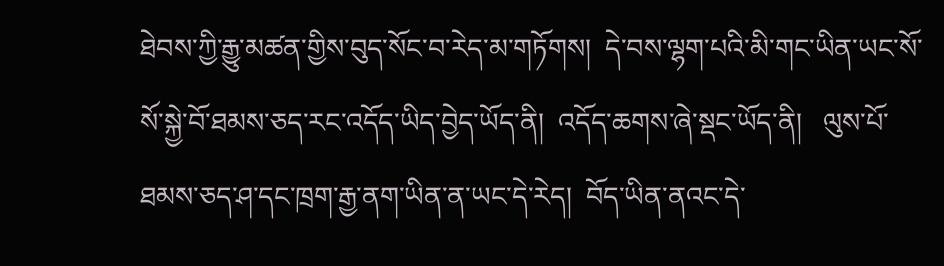ཐེབས་ཀྱི་རྒྱུ་མཚན་གྱིས་བུད་སོང་བ་རེད་མ་གཏོགས།  དེ་བས་ལྷག་པའི་མི་གང་ཡིན་ཡང་སོ་སོ་སྐྱེ་བོ་ཐམས་ཅད་རང་འདོད་ཡིད་བྱེད་ཡོད་ནི།  འདོད་ཆགས་ཞེ་སྡང་ཡོད་ནི།   ལུས་པོ་ཐམས་ཅད་ཤ་དང་ཁྲག་རྒྱ་ནག་ཡིན་ན་ཡང་དེ་རེད།  བོད་ཡིན་ནའང་དེ་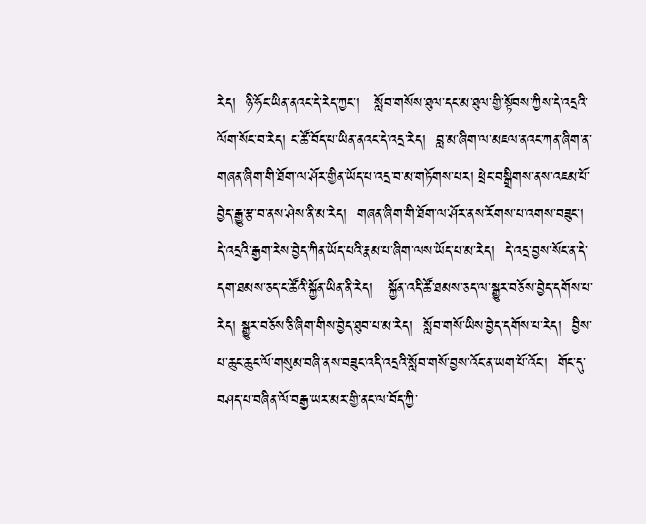རེད།  ཉི་ཧོང་ཡིན་ནའང་དེ་རེད་ཀྱང་།   སློབ་གསོས་ཐུལ་དང་མ་ཐུལ་གྱི་སྟོབས་ཀྱིས་དེ་འདྲའི་ལོག་སོང་བ་རེད། ང་ཚོ་བོད་པ་ཡིན་ནའང་དེ་འདྲ་རེད།  བླ་མ་ཞིག་ལ་མཇལ་ནའང་ཀན་ཞིག་ན་གཞན་ཞིག་གི་ཐོག་ལ་ཤོར་གྱིན་ཡོད་པ་འདྲ་བ་མ་གཏོགས་པར། ཕྲེང་བསྒྲིགས་ནས་འཇམ་པོ་བྱེད་རྒྱུ་རྩ་བ་ནས་ཤེས་ནི་མ་རེད།  གཞན་ཞིག་གི་ཐོག་ལ་ཤོར་ནས་རོགས་པ་འགས་བཟུང་།  དེ་འདྲའི་རྒྱག་རེས་བྱེད་ཀིན་ཡོད་པའི་རྣམ་པ་ཞིག་ལས་ཡོད་པ་མ་རེད།  དེ་འདྲ་བྱས་སོང་ན་དེ་དག་ཐམས་ཅད་ང་ཚོའི་སྐྱོན་ཡིན་ནི་རེད།   སྐྱོན་འདི་ཚོ་ཐམས་ཅད་ལ་སྒྱུར་བཅོས་བྱེད་དགོས་པ་རེད། སྒྱུར་བཅོས་ཅི་ཞིག་གིས་བྱེད་ཐུབ་པ་མ་རེད།  སློབ་གསོ་ཡིས་བྱེད་དགོས་པ་རེད།  བྱིས་པ་ཆུང་ཆུང་ལོ་གསུམ་བཞི་ནས་བཟུང་འདི་འདྲའི་སློབ་གསོ་བྱས་འོང་ན་ཡག་པོ་འོང་།  གོང་དུ་བཤད་པ་བཞིན་ལོ་བརྒྱ་ཡར་མར་གྱི་ནང་ལ་བོད་ཀྱི་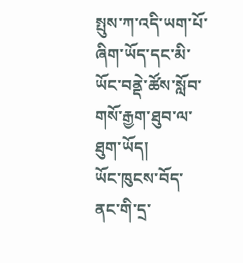སྤུས་ཀ་འདི་ཡག་པོ་ཞིག་ཡོད་དང་མི་ཡོང་བནྡེ་ཚོས་སློབ་གསོ་རྒྱག་ཐུབ་ལ་ཐུག་ཡོད།
ཡོང་ཁུངས་བོད་ནང་གི་དྲ་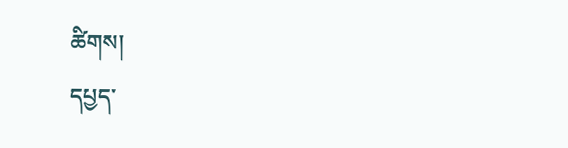ཚིགས།
དཔྱད་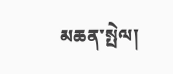མཆན་སྤེལ།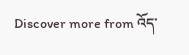Discover more from འོད་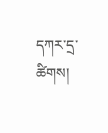དཀར་དྲ་ཚིགས།